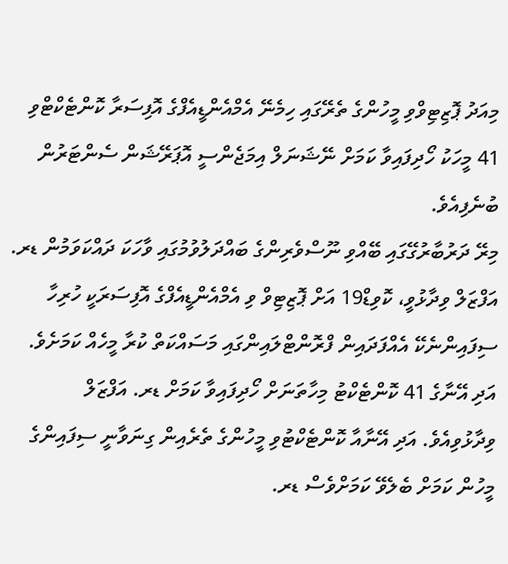މިއަދު ޕޮޒިޓިވްވި މީހުންގެ ތެރޭގައި ހިމެނޭ އެމްއެންޑީއެފްގެ އޮފިސަރާ ކޮންޓެކްޓްވި 41 މީހަކު ހޯދިފައިވާ ކަމަށް ނޭޝަނަލް އިމަޖެންސީ އޮޕަރޭޝަން ސެންޓަރުން ބުނެފިއެވެ.
މިރޭ ދަރުބާރުގޭގައި ބޭއްވި ނޫސްވެރިންގެ ބައްދަލުވުމުގައި ވާހަކަ ދައްކަވަމުން ޑރ. އަފްޒަލް ވިދާޅުވީ، ކޮވިޑް19 އަށް ޕޮޒިޓިވް ވި އެމްއެންޑީއެފްގެ އޮފިސަރަކީ ހުރިހާ ސިފައިންނެކޭ އެއްފަދައިން ފްރޮންޓްލައިންގައި މަސައްކަތް ކުރާ މީހެއް ކަމަށެވެ. އަދި އޭނާގެ 41 ކޮންޓެކްޓު މިހާތަނަށް ހޯދިފައިވާ ކަމަށް ޑރ. އަފްޒަލް ވިދާޅުވިއެވެ. އަދި އޭނާއާ ކޮންޓެކްޓުވި މީހުންގެ ތެރެއިން ގިނަވާނީ ސިފައިންގެ މީހުން ކަމަށް ބެލެވޭ ކަމަށްވެސް ޑރ.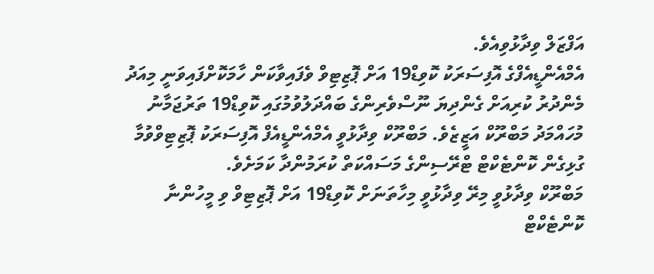އަފްޒަލް ވިދާޅުވިއެވެ.
އެމްއެންޑީއެފްގެ އޮފިސަރަކު ކޮވިޑް19 އަށް ޕޮޒިޓިވް ވެފައިވާކަން ހާމަކޮށްފައިވަނީ މިއަދު މެންދުރު ކުރިއަށް ގެންދިޔަ ނޫސްވެރިންގެ ބައްދަލުވުމުގައި ކޮވިޑް19 ތަރުޖަމާނު މުހައްމަދު މަބްރޫކް އަޒީޒެވެ. މަބްރޫކް ވިދާޅުވީ އެމްއެންޑީއެފް އޮފިސަރަކު ޕޮޒިޓިވްވުމާ ގުޅިގެން ކޮންޓެކްޓް ޓްރޭސިންގެ މަސައްކަތް ކުރަމުންދާ ކަމަށެވެ.
މަބްރޫކް ވިދާޅުވީ މިރޭ ވިދާޅުވީ މިހާތަނަށް ކޮވިޑް19 އަށް ޕޮޒިޓިވް ވި މީހުންނާ ކޮންޓެކްޓް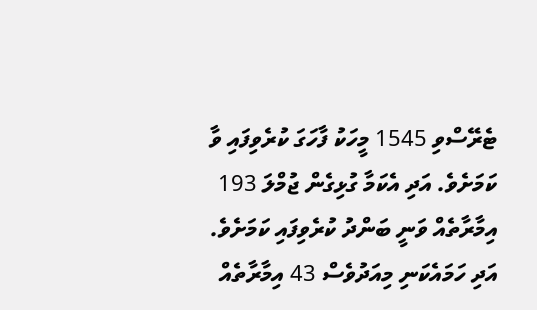ޓެރޭސްވި 1545 މީހަކު ފާހަގަ ކުރެވިފައި ވާ ކަމަށެވެ. އަދި އެކަމާ ގުޅިގެން ޖުމްލަ 193 އިމާރާތެއް ވަނީ ބަންދު ކުރެވިފައި ކަމަށެވެ. އަދި ހަމައެކަނި މިއަދުވެސް 43 އިމާރާތެއް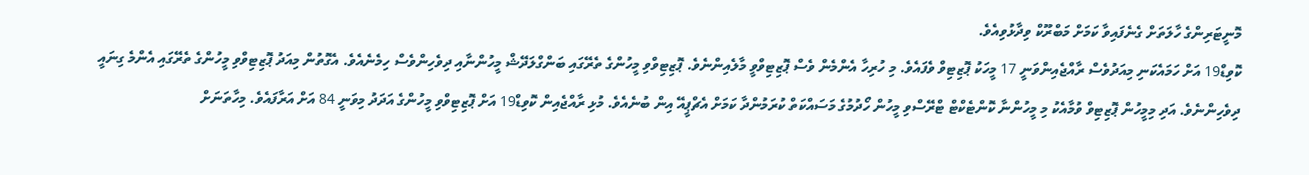މޮނީޓަރިންގެ ހާލަތަށް ގެނެފައިވާ ކަމަށް މަބްރޫކް ވިދާޅުވިއެވެ.
ކޮވިޑް19 އަށް ހަމައެކަނި މިއަދުވެސް ރާއްޖެއިންވަނީ 17 މީހަކު ޕޮޒިޓިވް ވެފައެވެ. މި ހުރިހާ އެންމެން ވެސް ޕޮޒިޓިވްވީ މާލެއިންނެވެ. ޕޮޒިޓިވްވި މީހުންގެ ތެރޭގައި ބަންގްލަދޭޝް މީހުންނާއި ދިވެހިންވެސް ހިމެނެއެވެ. އެގޮތުން މިއަދު ޕޮޒިޓިވްވި މީހުންގެ ތެރޭގައި އެންމެ ގިނައީ ދިވެހިންނެވެ. އަދި މިމީހުން ޕޮޒިޓިވް ވުމާއެކު މި މީހުންނާ ކޮންޓެކްޓް ޓްރޭސްވި މީހުން ހޯދުމުގެ މަސައްކަތް ކުރަމުންދާ ކަމަށް އެޗްޕީއޭ އިން ބުނެއެވެ. މުޅި ރާއްޖެއިން ކޮވިޑް19 އަށް ޕޮޒިޓިވްވި މީހުންގެ އަދަދު މިވަނީ 84 އަށް އަރާފައެވެ. މިހާތަނަށް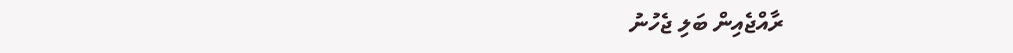ރާއްޖެއިން ބަލި ޖެހުނު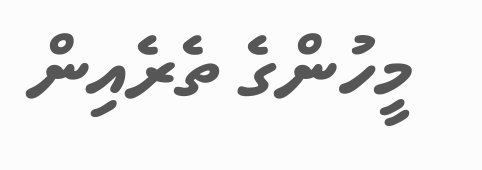މީހުންގެ ތެރެއިން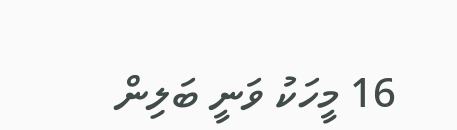16 މީހަކު ވަނީ ބަލިން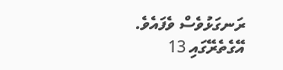ރަނގަޅުވެސް ވެފައެވެ. އޭގެތެރޭގައި 13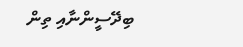ބިދޭސީންނާއި ތިން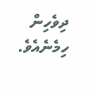ދިވެހިން ހިމެނެއެވެ.